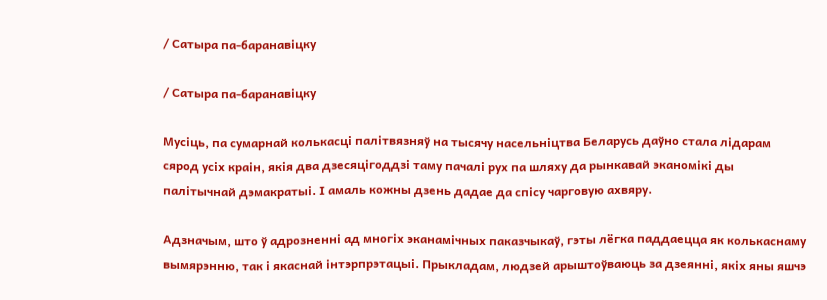/ Сатыра па-баранавіцку

/ Сатыра па-баранавіцку

Мусіць, па сумарнай колькасці палітвязняў на тысячу насельніцтва Беларусь даўно стала лідарам сярод усіх краін, якія два дзесяцігоддзі таму пачалі рух па шляху да рынкавай эканомікі ды палітычнай дэмакратыі. І амаль кожны дзень дадае да спісу чарговую ахвяру.

Адзначым, што ў адрозненні ад многіх эканамічных паказчыкаў, гэты лёгка паддаецца як колькаснаму вымярэнню, так і якаснай інтэрпрэтацыі. Прыкладам, людзей арыштоўваюць за дзеянні, якіх яны яшчэ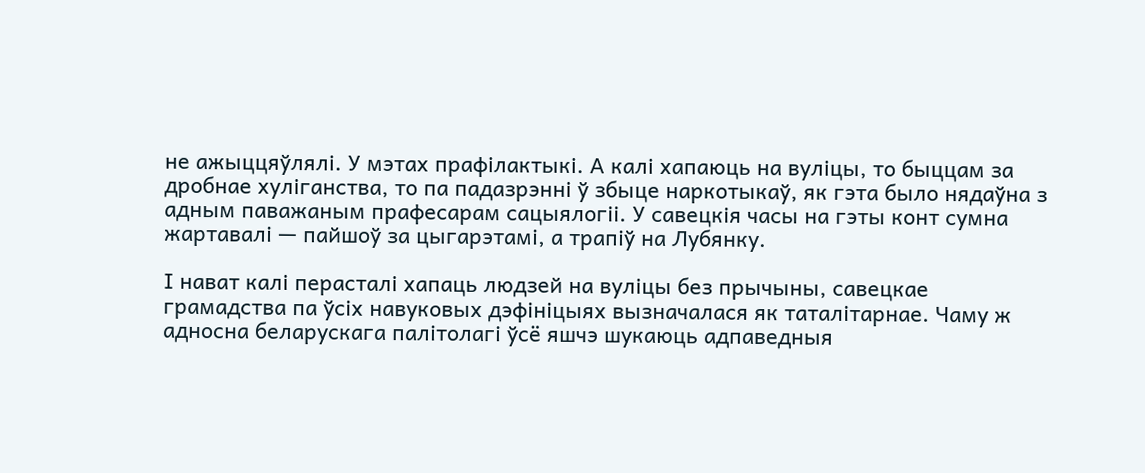не ажыццяўлялі. У мэтах прафілактыкі. А калі хапаюць на вуліцы, то быццам за дробнае хуліганства, то па падазрэнні ў збыце наркотыкаў, як гэта было нядаўна з адным паважаным прафесарам сацыялогіі. У савецкія часы на гэты конт сумна жартавалі — пайшоў за цыгарэтамі, а трапіў на Лубянку.

І нават калі перасталі хапаць людзей на вуліцы без прычыны, савецкае грамадства па ўсіх навуковых дэфініцыях вызначалася як таталітарнае. Чаму ж адносна беларускага палітолагі ўсё яшчэ шукаюць адпаведныя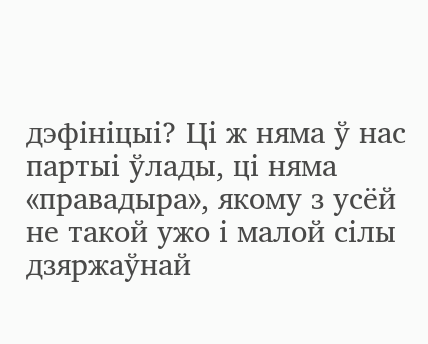дэфініцыі? Ці ж няма ў нас партыі ўлады, ці няма «правадыра», якому з усёй не такой ужо і малой сілы дзяржаўнай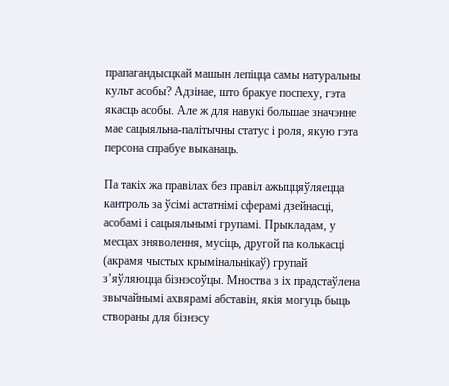прапагандысцкай машын лепіцца самы натуральны культ асобы? Адзінае, што бракуе поспеху, гэта якасць асобы. Але ж для навукі большае значэнне мае сацыяльна-палітычны статус і роля, якую гэта персона спрабуе выканаць.

Па такіх жа правілах без правіл ажыццяўляецца кантроль за ўсімі астатнімі сферамі дзейнасці, асобамі і сацыяльнымі групамі. Прыкладам, у месцах зняволення, мусіць, другой па колькасці (акрамя чыстых крымінальнікаў) групай з’яўляюцца бізнэсоўцы. Мноства з іх прадстаўлена звычайнымі ахвярамі абставін, якія могуць быць створаны для бізнэсу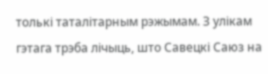толькі таталітарным рэжымам. З улікам гэтага трэба лічыць, што Савецкі Саюз на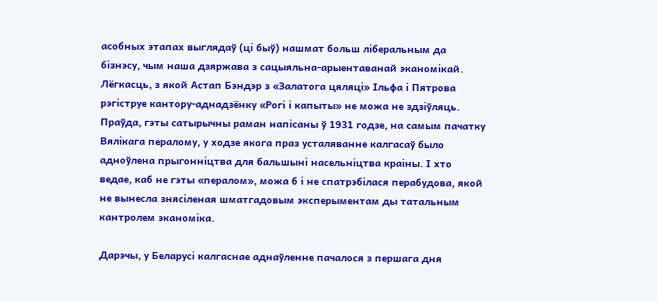асобных этапах выглядаў (ці быў) нашмат больш ліберальным да бізнэсу, чым наша дзяржава з сацыяльна-арыентаванай эканомікай. Лёгкасць, з якой Астап Бэндэр з «Залатога цяляці» Ільфа і Пятрова рэгіструе кантору-аднадзёнку «Рогі і капыты» не можа не здзіўляць. Праўда, гэты сатырычны раман напісаны ў 1931 годзе, на самым пачатку Вялікага пералому, у ходзе якога праз усталяванне калгасаў было адноўлена прыгонніцтва для бальшыні насельніцтва краіны. І хто ведае, каб не гэты «пералом», можа б і не спатрэбілася перабудова, якой не вынесла знясіленая шматгадовым эксперыментам ды татальным кантролем эканоміка.

Дарэчы, у Беларусі калгаснае аднаўленне пачалося з першага дня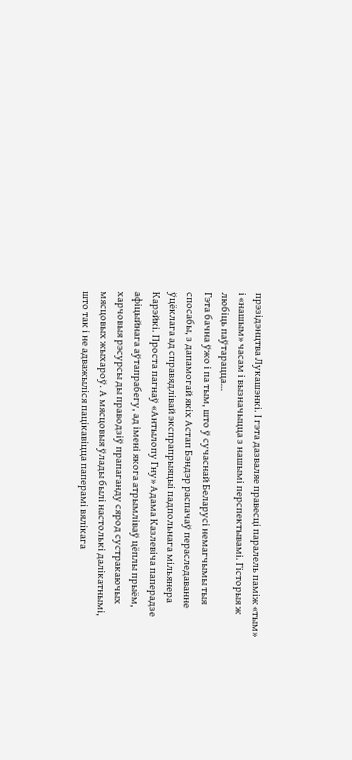прэзідэнцтва Лукашэнкі. І гэта дазваляе правесці паралель паміж «тым» і «нашым» часам і вызначыцца з нашымі перспектывамі. Гісторыя ж любіць паўтарацца…
Гэта бачна ўжо і па тым, што ў сучаснай Беларусі немагчымы тыя спосабы, з дапамогай якіх Астап Бэндэр распачаў пераследаванне ўцёклага ад справядлівай экспрапрыяцыі падпольнага мільянера Карэйкі. Проста пагнаў «Антылопу Гну» Адама Казлевіча паперадзе афіцыйнага аўтапрабегу, ад імені якога атрымліваў цёплы прыём, харчовыя рэсурсы ды праводзіў прапаганду сярод сустракаючых мясцовых жыхароў. А мясцовыя ўлады былі настолькі далікатнымі, што так і не адважыліся пацікавіцца паперамі вялікага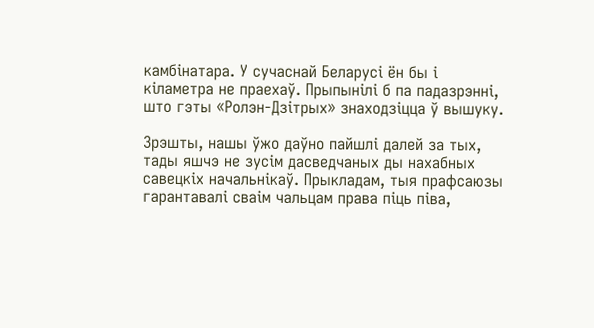камбінатара. У сучаснай Беларусі ён бы і кіламетра не праехаў. Прыпынілі б па падазрэнні, што гэты «Ролэн-Дзітрых» знаходзіцца ў вышуку.

Зрэшты, нашы ўжо даўно пайшлі далей за тых, тады яшчэ не зусім дасведчаных ды нахабных савецкіх начальнікаў. Прыкладам, тыя прафсаюзы гарантавалі сваім чальцам права піць піва,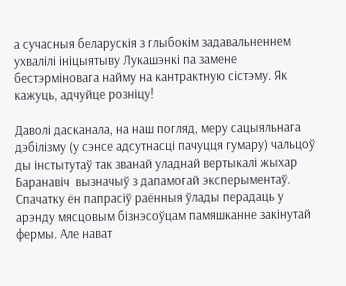а сучасныя беларускія з глыбокім задавальненнем ухвалілі ініцыятыву Лукашэнкі па замене бестэрміновага найму на кантрактную сістэму. Як кажуць, адчуйце розніцу!

Даволі дасканала, на наш погляд, меру сацыяльнага дэбілізму (у сэнсе адсутнасці пачуцця гумару) чальцоў ды інстытутаў так званай уладнай вертыкалі жыхар Баранавіч  вызначыў з дапамогай эксперыментаў. Спачатку ён папрасіў раённыя ўлады перадаць у арэнду мясцовым бізнэсоўцам памяшканне закінутай фермы. Але нават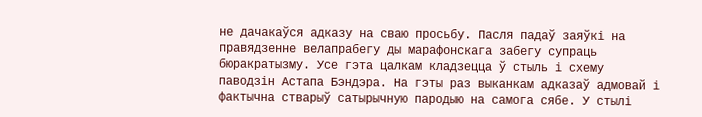не дачакаўся адказу на сваю просьбу. Пасля падаў заяўкі на правядзенне велапрабегу ды марафонскага забегу супраць бюракратызму. Усе гэта цалкам кладзецца ў стыль і схему паводзін Астапа Бэндэра. На гэты раз выканкам адказаў адмовай і фактычна стварыў сатырычную пародыю на самога сябе. У стылі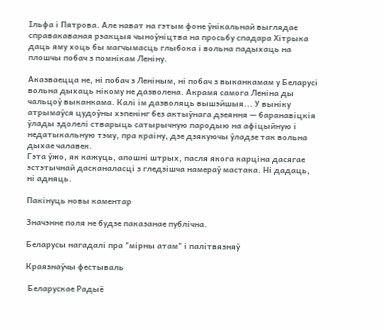Ільфа і Пятрова. Але нават на гэтым фоне ўнікальнай выглядае справакаваная рэакцыя чыноўніцтва на просьбу спадара Хітрыка даць яму хоць бы магчымасць глыбока і вольна падыхаць на плошчы побач з помнікам Леніну.

Аказваецца не, ні побач з Леніным, ні побач з выканкамам у Беларусі вольна дыхаць нікому не дазволена. Акрамя самога Леніна ды чальцоў выканкама. Калі ім дазволяць вышэйшыя... У выніку атрымаўся цудоўны хэпенінг без актыўнага дзеяння — баранавіцкія ўлады здолелі стварыць сатырычную пародыю на афіцыйную і недатыкальную тэму, пра краіну, дзе дзякуючы ўладзе так вольна дыхае чалавек.
Гэта ўжо, як кажуць, апошні штрых, пасля якога карціна дасягае эстэтычнай дасканаласці з гледзішча намераў мастака. Ні дадаць, ні адняць.

Пакінуць новы каментар

Значэнне поля не будзе паказанае публічна.

Беларусы нагадалі пра "мірны атам" і палітвязняў

Краязнаўчы фестываль

 Беларускае Радыё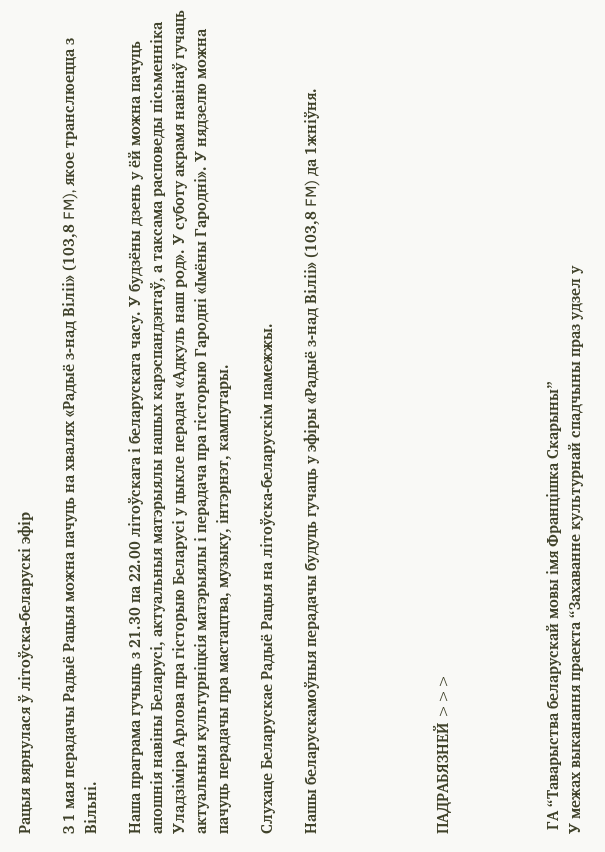Рацыя вярнулася ў літоўска-беларускі эфір

З 1 мая перадачы Радыё Рацыя можна пачуць на хвалях «Радыё з-над Віліі» (103,8 FM), якое транслюецца з Вільні.

Наша праграма гучыць з 21.30 па 22.00 літоўскага і беларускага часу. У будзёны дзень у ёй можна пачуць апошнія навіны Беларусі, актуальныя матэрыялы нашых карэспандэнтаў, а таксама расповеды пісьменніка Уладзіміра Арлова пра гісторыю Беларусі у цыкле перадач «Адкуль наш род». У суботу акрамя навінаў гучаць актуальныя культурніцкія матэрыялы і перадача пра гісторыю Гародні «Імёны Гародні». У нядзелю можна пачуць перадачы пра мастацтва, музыку, інтэрнэт, кампутары.

Слухаце Беларускае Радыё Рацыя на літоўска-беларускім памежжы.

Нашы беларускамоўныя перадачы будуць гучаць у эфіры «Радыё з-над Віліі» (103,8 FM) да 1жніўня.





ПАДРАБЯЗНЕЙ >>>




 ГА “Таварыства беларускай мовы імя Францішка Скарыны”
У межах выканання праекта “Захаванне культурнай спадчыны праз удзел у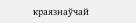краязнаўчай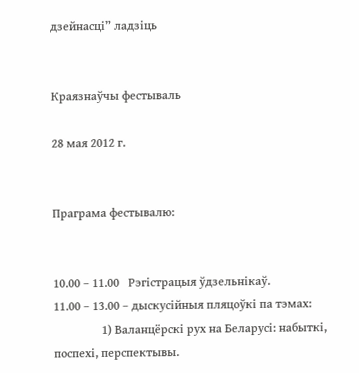дзейнасці” ладзіць


Краязнаўчы фестываль

28 мая 2012 г.


Праграма фестывалю:


10.00 – 11.00   Рэгістрацыя ўдзельнікаў.
11.00 – 13.00 – дыскусійныя пляцоўкі па тэмах:
                1) Валанцёрскі рух на Беларусі: набыткі, поспехі, перспектывы.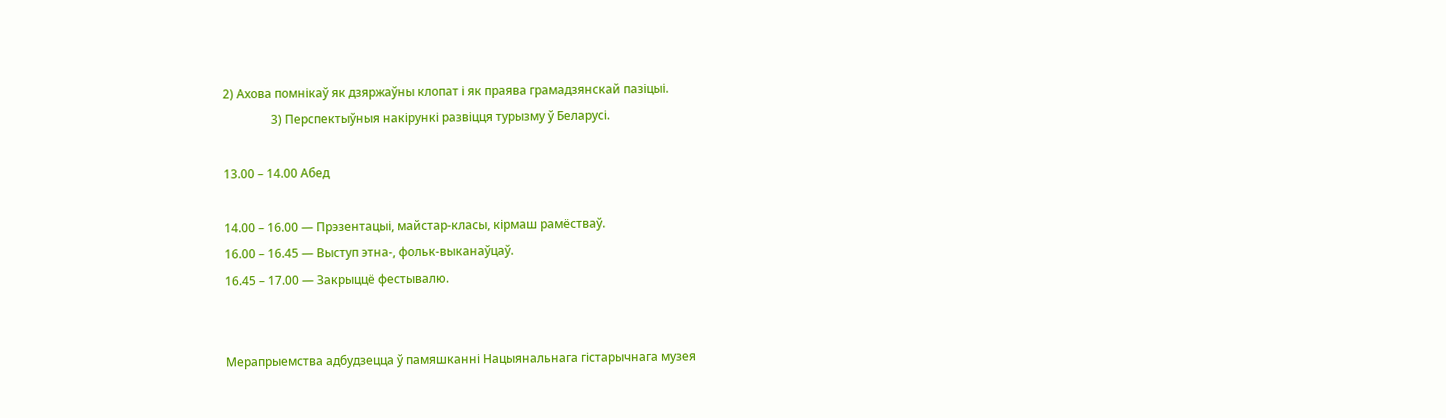2) Ахова помнікаў як дзяржаўны клопат і як праява грамадзянскай пазіцыі.
                3) Перспектыўныя накірункі развіцця турызму ў Беларусі.

13.00 – 14.00 Абед

14.00 – 16.00 — Прэзентацыі, майстар-класы, кірмаш рамёстваў.
16.00 – 16.45 — Выступ этна-, фольк-выканаўцаў.
16.45 – 17.00 — Закрыццё фестывалю.


Мерапрыемства адбудзецца ў памяшканні Нацыянальнага гістарычнага музея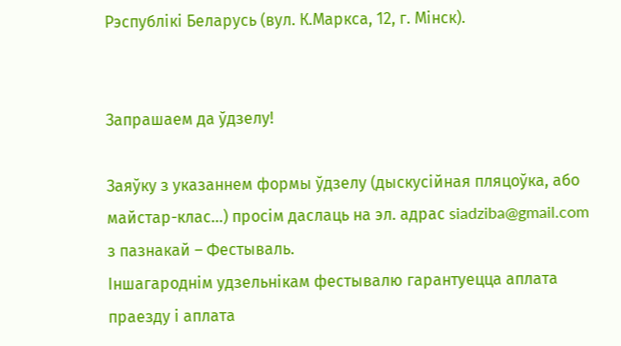Рэспублікі Беларусь (вул. К.Маркса, 12, г. Мінск).


Запрашаем да ўдзелу!

Заяўку з указаннем формы ўдзелу (дыскусійная пляцоўка, або майстар-клас...) просім даслаць на эл. адрас siadziba@gmail.com з пазнакай – Фестываль.
Іншагароднім удзельнікам фестывалю гарантуецца аплата праезду і аплата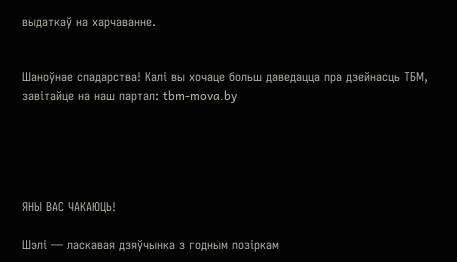выдаткаў на харчаванне.


Шаноўнае спадарства! Калі вы хочаце больш даведацца пра дзейнасць ТБМ, завітайце на наш партал: tbm-mova.by





ЯНЫ ВАС ЧАКАЮЦЬ!

Шэлі — ласкавая дзяўчынка з годным позіркам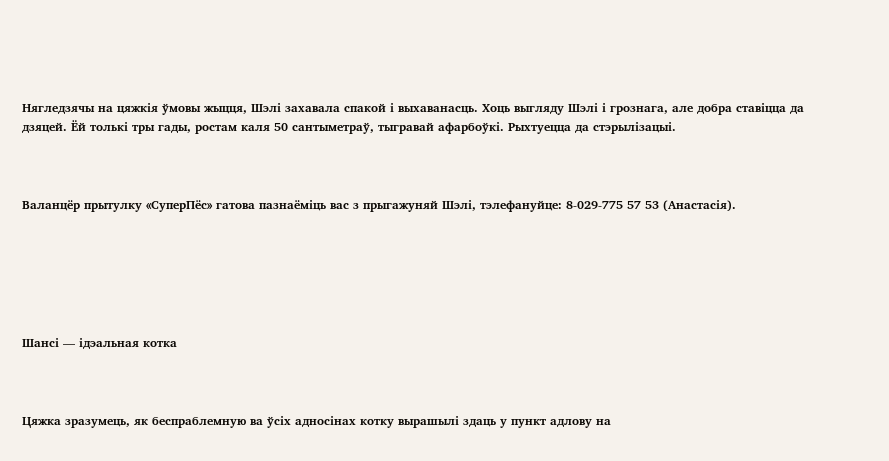Нягледзячы на цяжкія ўмовы жыцця, Шэлі захавала спакой і выхаванасць. Хоць выгляду Шэлі і грознага, але добра ставіцца да дзяцей. Ёй толькі тры гады, ростам каля 50 сантыметраў, тыгравай афарбоўкі. Рыхтуецца да стэрылізацыі.



Валанцёр прытулку «СуперПёс» гатова пазнаёміць вас з прыгажуняй Шэлі, тэлефануйце: 8-029-775 57 53 (Анастасія).






Шансі — ідэальная котка



Цяжка зразумець, як беспраблемную ва ўсіх адносінах котку вырашылі здаць у пункт адлову на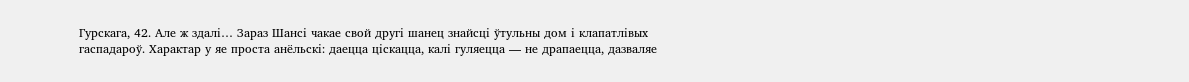Гурскага, 42. Але ж здалі… Зараз Шансі чакае свой другі шанец знайсці ўтульны дом і клапатлівых гаспадароў. Характар у яе проста анёльскі: даецца ціскацца, калі гуляецца — не драпаецца, дазваляе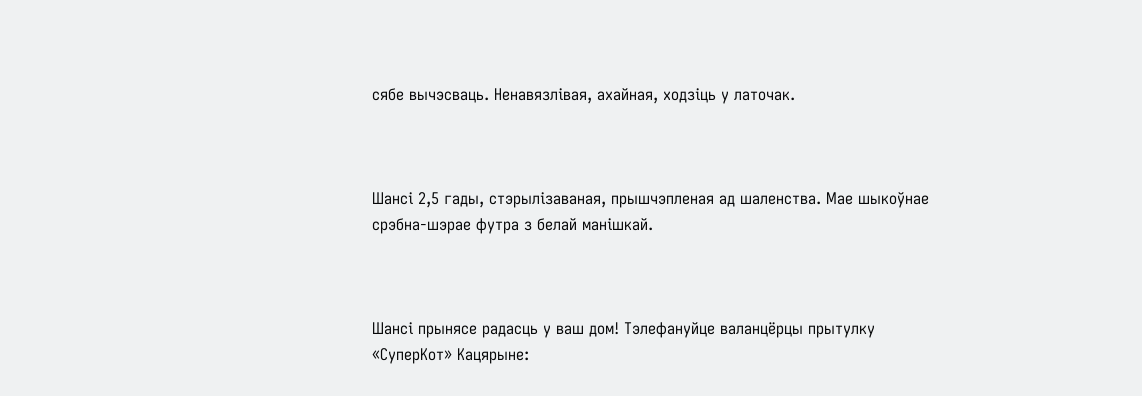сябе вычэсваць. Ненавязлівая, ахайная, ходзіць у латочак.



Шансі 2,5 гады, стэрылізаваная, прышчэпленая ад шаленства. Мае шыкоўнае срэбна-шэрае футра з белай манішкай.



Шансі прынясе радасць у ваш дом! Тэлефануйце валанцёрцы прытулку «СуперКот» Кацярыне: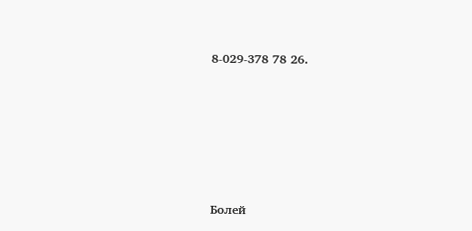8-029-378 78 26.






Болей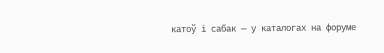катоў і сабак — у каталогах на форуме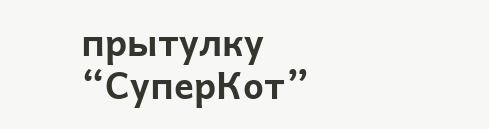прытулку “СуперКот”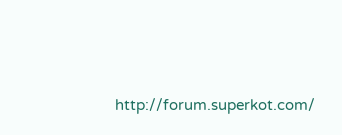http://forum.superkot.com/